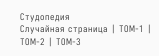Студопедия
Случайная страница | ТОМ-1 | ТОМ-2 | ТОМ-3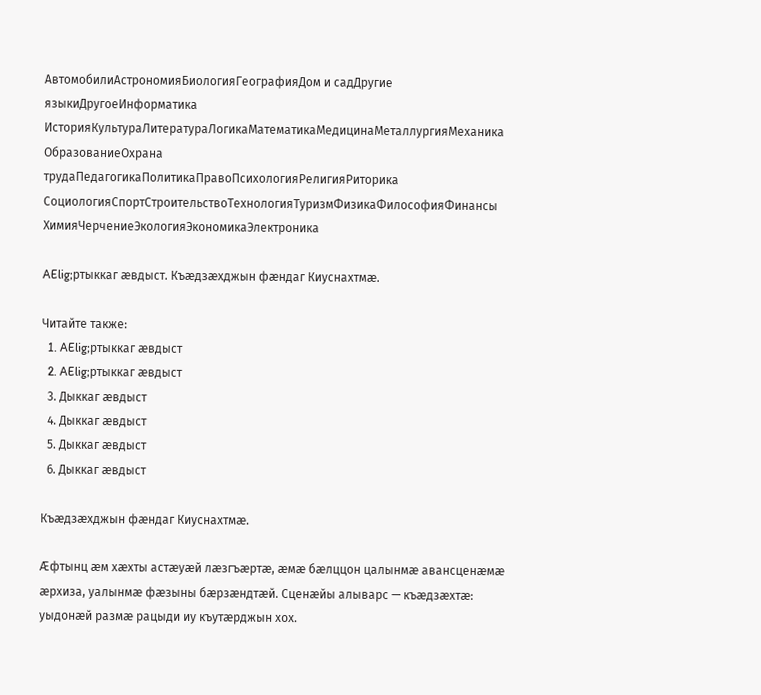АвтомобилиАстрономияБиологияГеографияДом и садДругие языкиДругоеИнформатика
ИсторияКультураЛитератураЛогикаМатематикаМедицинаМеталлургияМеханика
ОбразованиеОхрана трудаПедагогикаПолитикаПравоПсихологияРелигияРиторика
СоциологияСпортСтроительствоТехнологияТуризмФизикаФилософияФинансы
ХимияЧерчениеЭкологияЭкономикаЭлектроника

AElig;ртыккаг æвдыст. Къæдзæхджын фæндаг Киуснахтмæ.

Читайте также:
  1. AElig;ртыккаг æвдыст
  2. AElig;ртыккаг æвдыст
  3. Дыккаг æвдыст
  4. Дыккаг æвдыст
  5. Дыккаг æвдыст
  6. Дыккаг æвдыст

Къæдзæхджын фæндаг Киуснахтмæ.

Æфтынц æм хæхты астæуæй лæзгъæртæ, æмæ бæлццон цалынмæ авансценæмæ æрхиза, уалынмæ фæзыны бæрзæндтæй. Сценæйы алыварс — къæдзæхтæ: уыдонæй размæ рацыди иу къутæрджын хох.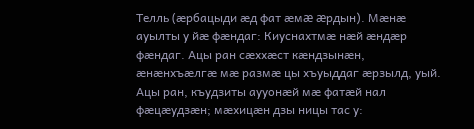Телль (æрбацыди æд фат æмæ æрдын). Мæнæ ауылты у йæ фæндаг: Киуснахтмæ нæй æндæр фæндаг. Ацы ран сæххæст кæндзынæн, æнæнхъæлгæ мæ размæ цы хъуыддаг æрзылд, уый. Ацы ран, къудзиты аууонæй мæ фатæй нал фæцæудзæн; мæхицæн дзы ницы тас у: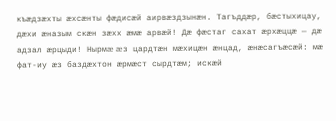къæдзæхты æхсæнты фæдисæй аирвæздзынæн. Тагъддæр, бæстыхицау, дæхи æназым скæн зæхх æмæ арвæй! Дæ фæстаг сахат æрхæццæ — дæ адзал æрцыди! Нырмæ æз цардтæн мæхицæн æнцад, æнæсагъæсæй: мæ фат-иу æз баздæхтон æрмæст сырдтæм; искæй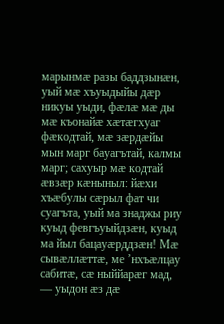марынмæ разы баддзынæн, уый мæ хъуыдыйы дæр никуы уыди, фæлæ мæ ды мæ къонайæ хæтæгхуаг фæкодтай, мæ зæрдæйы мын марг бауагътай, калмы марг; сахуыр мæ кодтай æвзæр кæныныл: йæхи хъæбулы сæрыл фат чи суагъта, уый ма знаджы риу куыд февгъуыйдзæн, куыд ма йыл бацауæрддзæн! Мæ сывæллæттæ, ме ’нхъæлцау сабитæ, сæ ныййарæг мад, — уыдон æз дæ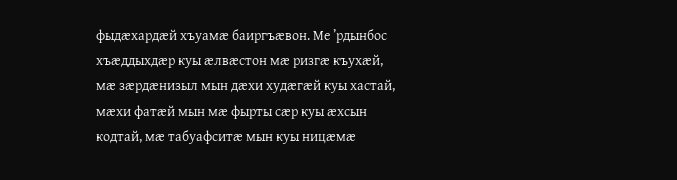фыдæхардæй хъуамæ баиргъæвон. Ме ’рдынбос хъæддыхдæр куы æлвæстон мæ ризгæ къухæй, мæ зæрдæнизыл мын дæхи худæгæй куы хастай, мæхи фатæй мын мæ фырты сæр куы æхсын кодтай, мæ табуафситæ мын куы ницæмæ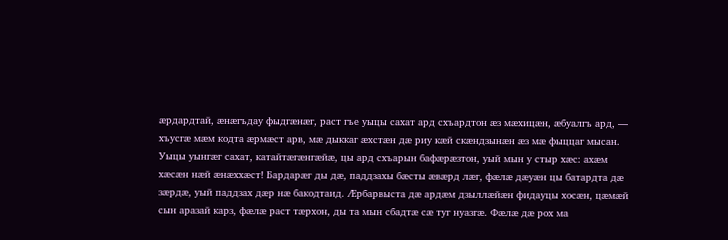æрдардтай, æнæгъдау фыдгæнæг, раст гъе уыцы сахат ард схъардтон æз мæхицæн, æбуалгъ ард, — хъусгæ мæм кодта æрмæст арв, мæ дыккаг æхстæн дæ риу кæй скæндзынæн æз мæ фыццаг мысан. Уыцы уынгæг сахат, катайтæгæнгæйæ, цы ард схъарын бафæрæзтон, уый мын у стыр хæс: ахæм хæсæн нæй æнæххæст! Бардарæг ды дæ, паддзахы бæсты æвæрд лæг, фæлæ дæуæн цы батардта дæ зæрдæ, уый паддзах дæр нæ бакодтаид. Æрбарвыста дæ ардæм дзыллæйæн фидауцы хосæн, цæмæй сын аразай карз, фæлæ раст тæрхон, ды та мын сбадтæ сæ туг нуазгæ. Фæлæ дæ рох ма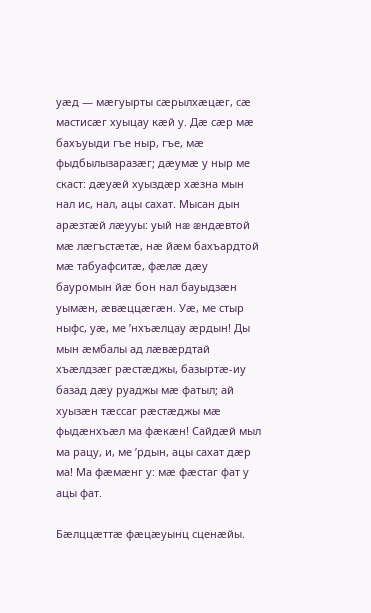уæд — мæгуырты сæрылхæцæг, сæ мастисæг хуыцау кæй у. Дæ сæр мæ бахъуыди гъе ныр, гъе, мæ фыдбылызаразæг; дæумæ у ныр ме скаст: дæуæй хуыздæр хæзна мын нал ис, нал, ацы сахат. Мысан дын арæзтæй лæууы: уый нæ æндæвтой мæ лæгъстæтæ, нæ йæм бахъардтой мæ табуафситæ, фæлæ дæу бауромын йæ бон нал бауыдзæн уымæн, æвæццæгæн. Уæ, ме стыр ныфс, уæ, ме ’нхъæлцау æрдын! Ды мын æмбалы ад лæвæрдтай хъæлдзæг рæстæджы, базыртæ-иу базад дæу руаджы мæ фатыл; ай хуызæн тæссаг рæстæджы мæ фыдæнхъæл ма фæкæн! Сайдæй мыл ма рацу, и, ме ’рдын, ацы сахат дæр ма! Ма фæмæнг у: мæ фæстаг фат у ацы фат.

Бæлццæттæ фæцæуынц сценæйы.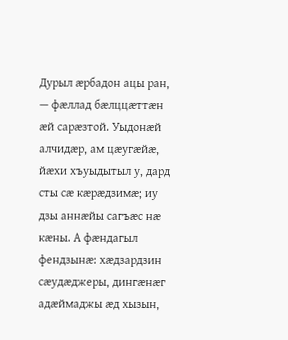Дурыл æрбадон ацы ран, — фæллад бæлццæттæн æй сарæзтой. Уыдонæй алчидæр, ам цæугæйæ, йæхи хъуыдытыл у, дард сты сæ кæрæдзимæ; иу дзы аннæйы сагъæс нæ кæны. А фæндагыл фендзынæ: хæдзардзин сæудæджеры, дингæнæг адæймаджы æд хызын,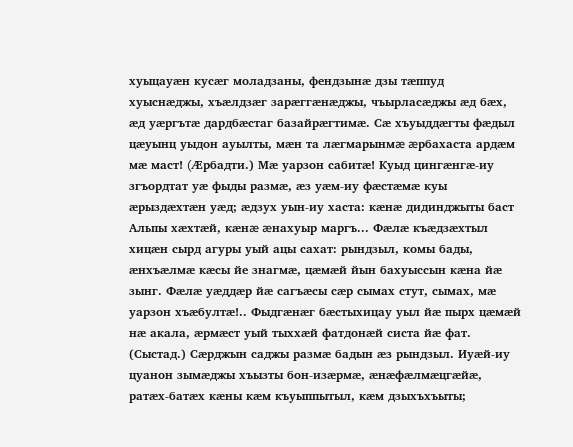хуыцауæн кусæг моладзаны, фендзынæ дзы тæппуд хуыснæджы, хъæлдзæг зарæггæнæджы, чъырласæджы æд бæх, æд уæргътæ дардбæстаг базайрæгтимæ. Сæ хъуыддæгты фæдыл цæуынц уыдон ауылты, мæн та лæгмарынмæ æрбахаста ардæм мæ маст! (Æрбадти.) Мæ уарзон сабитæ! Куыд цингæнгæ-иу згъордтат уæ фыды размæ, æз уæм-иу фæстæмæ куы æрыздæхтæн уæд; æдзух уын-иу хаста: кæнæ дидинджыты баст Альпы хæхтæй, кæнæ æнахуыр маргъ... Фæлæ къæдзæхтыл хицæн сырд агуры уый ацы сахат: рындзыл, комы бады, æнхъæлмæ кæсы йе знагмæ, цæмæй йын бахуыссын кæна йæ зынг. Фæлæ уæддæр йæ сагъæсы сæр сымах стут, сымах, мæ уарзон хъæбултæ!.. Фыдгæнæг бæстыхицау уыл йæ пырх цæмæй нæ акала, æрмæст уый тыххæй фатдонæй систа йæ фат. (Сыстад.) Сæрджын саджы размæ бадын æз рындзыл. Иуæй-иу цуанон зымæджы хъызты бон-изæрмæ, æнæфæлмæцгæйæ, ратæх-батæх кæны кæм къуыппытыл, кæм дзыхъхъыты;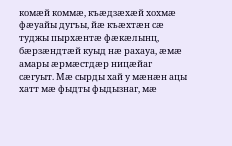комæй коммæ, къæдзæхæй хохмæ фæуайы дугъы, йæ къæхтæн сæ туджы пырхæнтæ фæкæлынц, бæрзæндтæй куыд нæ рахауа, æмæ амары æрмæстдæр ницæйаг сæгуыт. Мæ сырды хай у мæнæн ацы хатт мæ фыдты фыдызнаг, мæ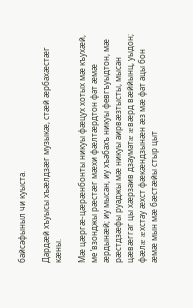байсафыныл чи куыста.

Дардæй хъуысы хъæлдзæг музыкæ, стæй æрбахæстæг кæны.

Мæ цæргæ-цæрæнбонты никуы фæцух хотых мæ къухæй, ме ’взонджы рæстæг мæхи фæлтæрдтон фат æмæ æрдынæй; иу мысан, иу хъабахъ никуы февгъуыдтон, мæ рæстдзæфы руаджы мæ никуы аирвæзтысты, мысан цæвæггаг цы хæрзаив дзауматæ æвæрд вæййынц, уыдон; фæлæ æхстау æхст фæкæндзынæн æз мæ фат ацы бон æмæ мын мæ бæстæйы стыр цыт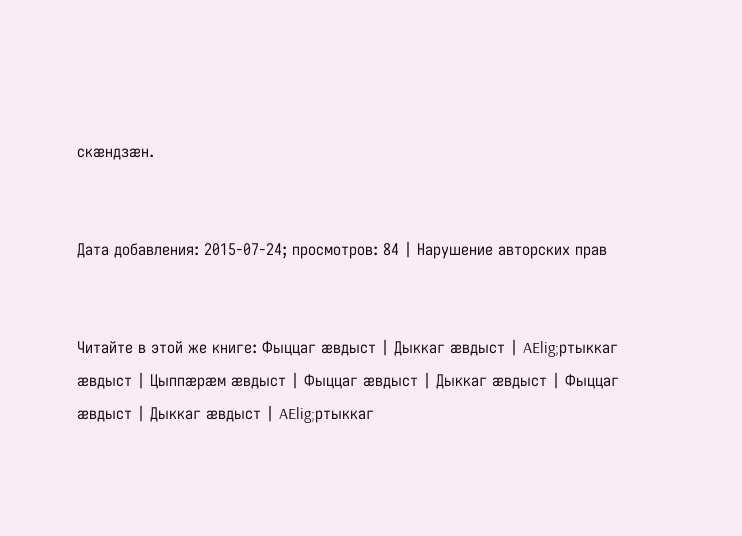скæндзæн.


Дата добавления: 2015-07-24; просмотров: 84 | Нарушение авторских прав


Читайте в этой же книге: Фыццаг æвдыст | Дыккаг æвдыст | AElig;ртыккаг æвдыст | Цыппæрæм æвдыст | Фыццаг æвдыст | Дыккаг æвдыст | Фыццаг æвдыст | Дыккаг æвдыст | AElig;ртыккаг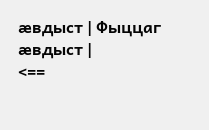æвдыст | Фыццаг æвдыст |
<==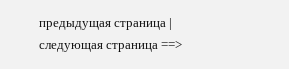предыдущая страница | следующая страница ==>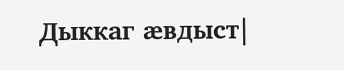Дыккаг æвдыст|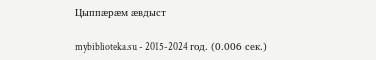Цыппæрæм æвдыст

mybiblioteka.su - 2015-2024 год. (0.006 сек.)